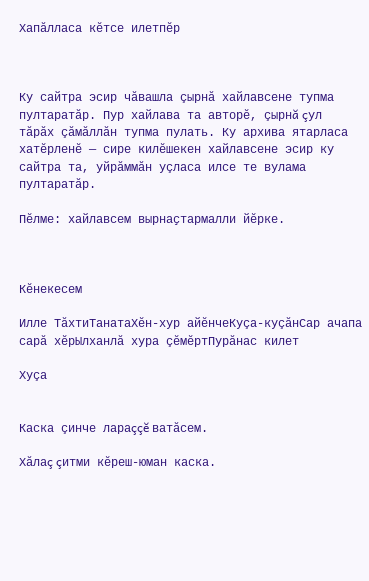Хапăлласа кĕтсе илетпĕр



Ку сайтра эсир чăвашла çырнă хайлавсене тупма пултаратăр. Пур хайлава та авторĕ, çырнă çул тăрăх çăмăллăн тупма пулать. Ку архива ятарласа хатĕрленĕ — сире килĕшекен хайлавсене эсир ку сайтра та, уйрăммăн уçласа илсе те вулама пултаратăр.

Пӗлме: хайлавсем вырнаҫтармалли йӗрке.



Кĕнекесем

Илле ТăхтиТанатаХĕн-хур айĕнчеКуçа-куçăнСар ачапа сарă хĕрЫлханлă хура çĕмĕртПурăнас килет

Хуçа


Каска çинче лараççĕ ватăсем.

Хăлаç çитми кĕреш-юман каска.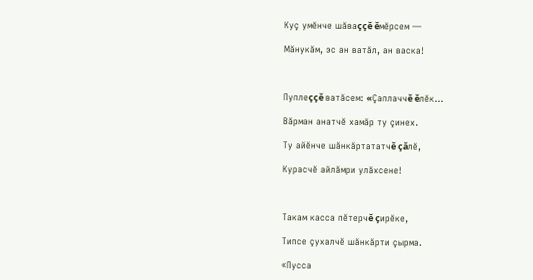Куç умĕнче шăваççĕ ĕмĕрсем —

Мăнукăм, эс ан ватăл, ан васка!



Пуплеççĕ ватăсем: «Çаплаччĕ ĕлĕк...

Вăрман анатчĕ хамăр ту çинех.

Ту айĕнче шăнкăртататчĕ çăлĕ,

Курасчĕ айлăмри улăхсене!



Такам касса пĕтерчĕ çирĕке,

Типсе çухалчĕ шăнкăрти çырма.

«Пусса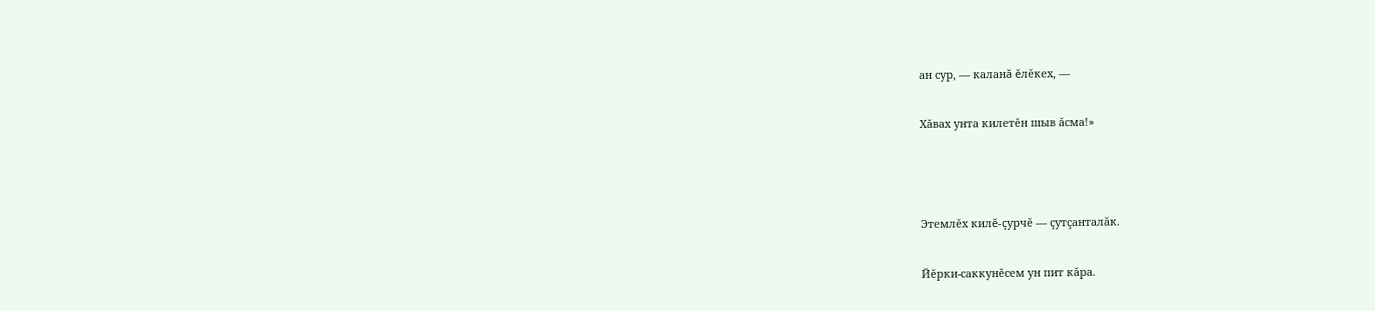ан сур, — каланă ĕлĕкех, —

Хăвах унта килетĕн шыв ăсма!»



Этемлĕх килĕ-çурчĕ — çутçанталăк.

Йĕрки-саккунĕсем ун пит кăра.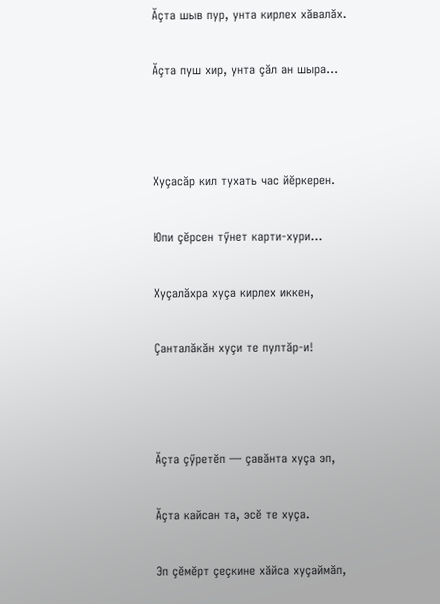Ăçта шыв пур, унта кирлех хăвалăх.

Ăçта пуш хир, унта çăл ан шыра...



Хуçасăр кил тухать час йĕркерен.

Юпи çĕрсен тӳнет карти-хури...

Хуçалăхра хуçа кирлех иккен,

Çанталăкăн хуçи те пултăр-и!



Ăçта çӳретĕп — çавăнта хуçа эп,

Ăçта кайсан та, эсĕ те хуçа.

Эп çĕмĕрт çеçкине хăйса хуçаймăп,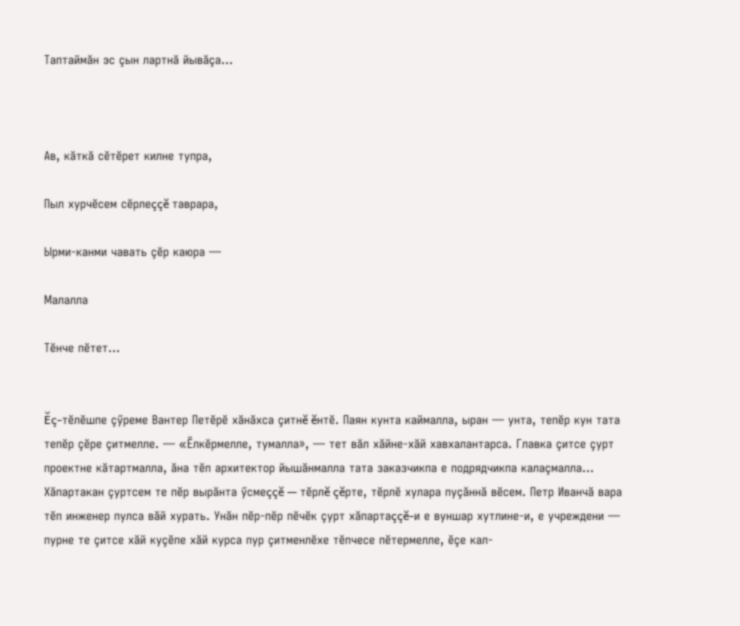Таптаймăн эс çын лартнă йывăçа...



Ав, кăткă сĕтĕрет килне тупра,

Пыл хурчĕсем сĕрлеççĕ таврара,

Ырми-канми чавать çĕр каюра —

Малалла

Тĕнче пĕтет...


Ĕç-тĕлĕшпе çӳреме Вантер Петĕрĕ хăнăхса çитнĕ ĕнтĕ. Паян кунта каймалла, ыран — унта, тепĕр кун тата тепĕр çĕре çитмелле. — «Ĕлкĕрмелле, тумалла», — тет вăл хăйне-хăй хавхалантарса. Главка çитсе çурт проектне кăтартмалла, ăна тĕп архитектор йышăнмалла тата заказчикпа е подрядчикпа калаçмалла... Хăпартакан çуртсем те пĕр вырăнта ӳсмеççĕ — тĕрлĕ çĕрте, тĕрлĕ хулара пуçăннă вĕсем. Петр Иванчă вара тĕп инженер пулса вăй хурать. Унăн пĕр-пĕр пĕчĕк çурт хăпартаççĕ-и е вуншар хутлине-и, е учреждени — пурне те çитсе хăй куçĕпе хăй курса пур çитменлĕхе тĕпчесе пĕтермелле, ĕçе кал-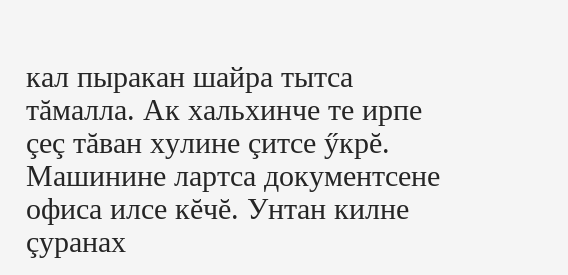кал пыракан шайра тытса тăмалла. Ак хальхинче те ирпе çеç тăван хулине çитсе ӳкрĕ. Машинине лартса документсене офиса илсе кĕчĕ. Унтан килне çуранах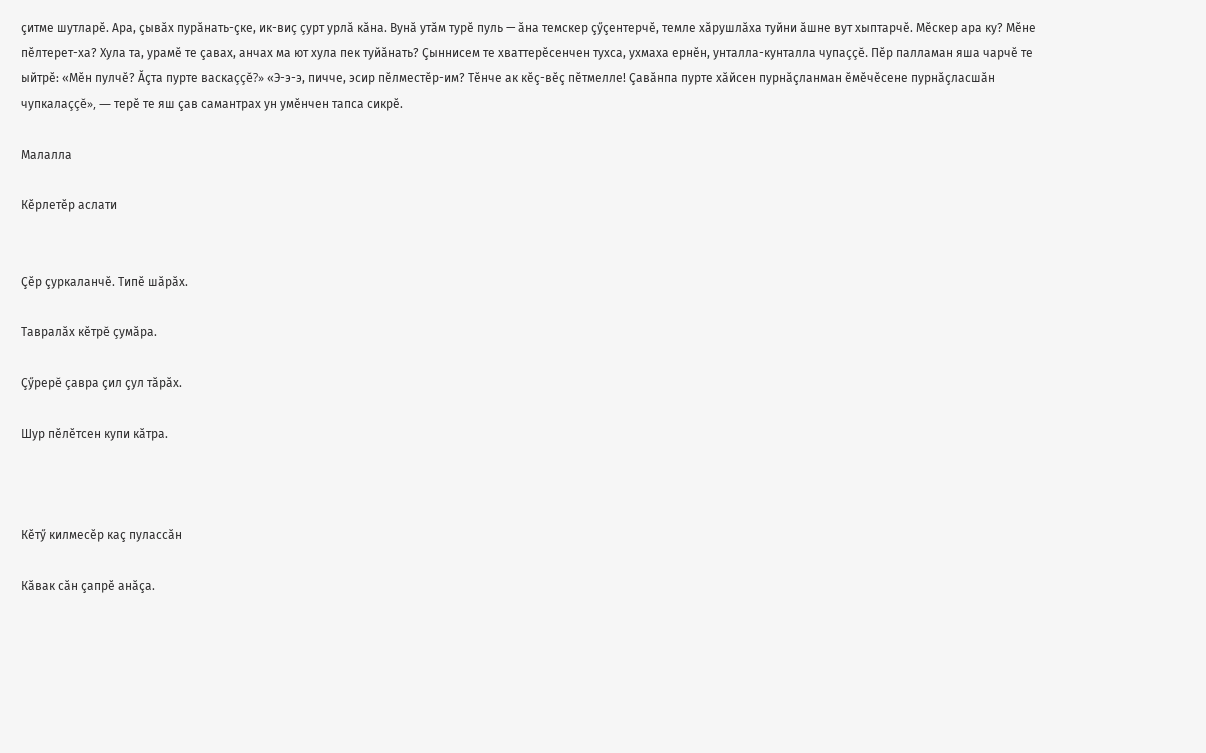çитме шутларĕ. Ара, çывăх пурăнать-çке, ик-виç çурт урлă кăна. Вунă утăм турĕ пуль — ăна темскер çӳçентерчĕ, темле хăрушлăха туйни ăшне вут хыптарчĕ. Мĕскер ара ку? Мĕне пĕлтерет-ха? Хула та, урамĕ те çавах, анчах ма ют хула пек туйăнать? Çыннисем те хваттерĕсенчен тухса, ухмаха ернĕн, унталла-кунталла чупаççĕ. Пĕр палламан яша чарчĕ те ыйтрĕ: «Мĕн пулчĕ? Ăçта пурте васкаççĕ?» «Э-э-э, пичче, эсир пĕлместĕр-им? Тĕнче ак кĕç-вĕç пĕтмелле! Çавăнпа пурте хăйсен пурнăçланман ĕмĕчĕсене пурнăçласшăн чупкалаççĕ», — терĕ те яш çав самантрах ун умĕнчен тапса сикрĕ.

Малалла

Кĕрлетĕр аслати


Çĕр çуркаланчĕ. Типĕ шăрăх.

Тавралăх кĕтрĕ çумăра.

Çӳрерĕ çавра çил çул тăрăх.

Шур пĕлĕтсен купи кăтра.



Кĕтӳ килмесĕр каç пулассăн

Кăвак сăн çапрĕ анăçа.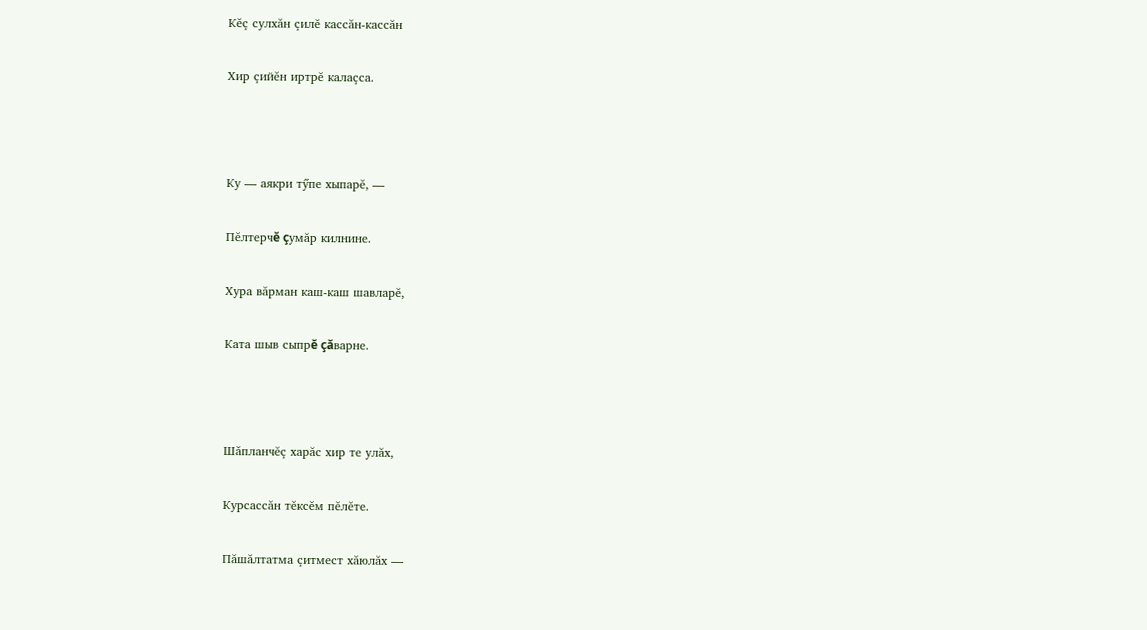Кĕç сулхăн çилĕ кассăн-кассăн

Хир çийĕн иртрĕ калаçса.



Ку — аякри тӳпе хыпарĕ, —

Пĕлтерчĕ çумăр килнине.

Хура вăрман каш-каш шавларĕ,

Ката шыв сыпрĕ çăварне.



Шăпланчĕç харăс хир те улăх,

Курсассăн тĕксĕм пĕлĕте.

Пăшăлтатма çитмест хăюлăх —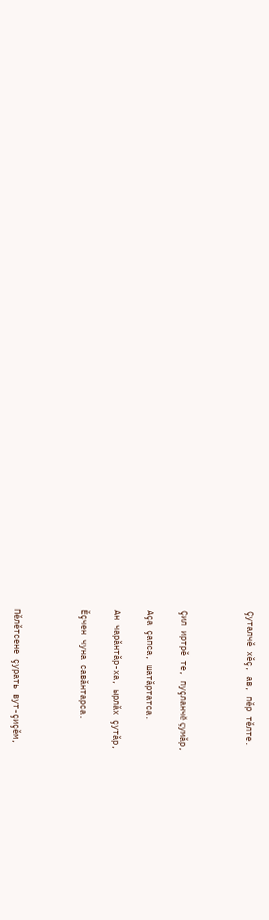Çуталчĕ хĕç, ав, пĕр тĕлте.



Çил иртрĕ те, пуçланчĕ çумăр,

Аçа çапса, шатăртатса.

Ан чарăнтăр-ха, ырлăх çутăр,

Ĕçчен чуна савăнтарса.



Пĕлĕтсене çурать вут-çиçĕм,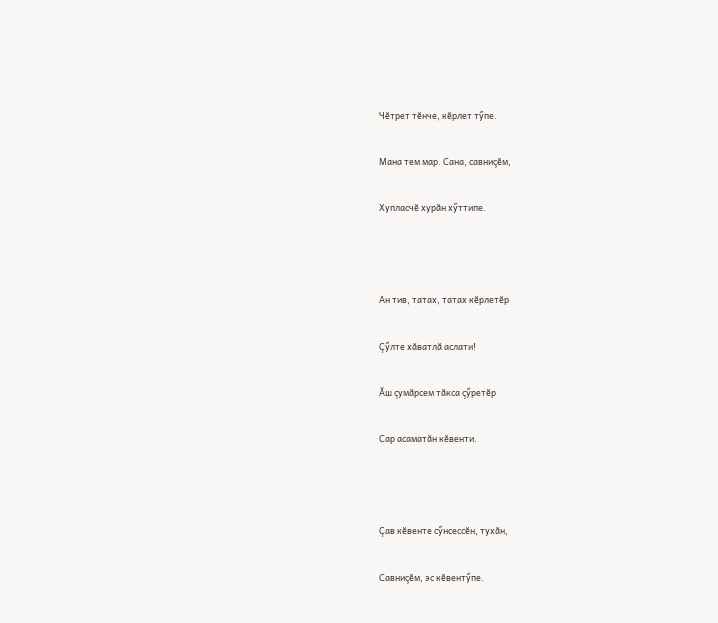Чĕтрет тĕнче, кĕрлет тӳпе.

Мана тем мар. Сана, савниçĕм,

Хупласчĕ хурăн хӳттипе.



Ан тив, татах, татах кĕрлетĕр

Çӳлте хăватлă аслати!

Ăш çумăрсем тăкса çӳретĕр

Сар асаматăн кĕвенти.



Çав кĕвенте сӳнсессĕн, тухăн,

Савниçĕм, эс кĕвентӳпе.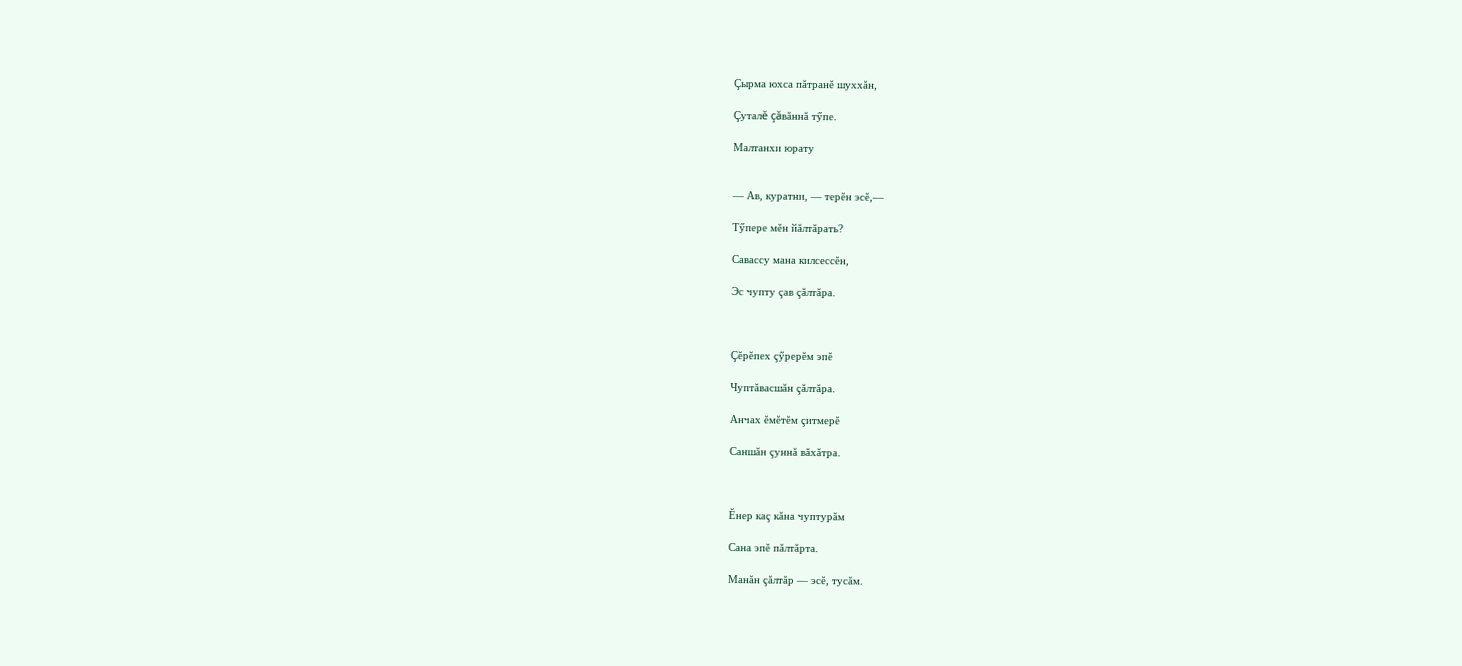Çырма юхса пăтранĕ шуххăн,

Çуталĕ çăвăннă тӳпе.

Малтанхи юрату


— Ав, куратни, — терĕн эсĕ,—

Тӳпере мĕн йăлтăрать?

Савассу мана килсессĕн,

Эс чупту çав çăлтăра.



Çĕрĕпех çӳрерĕм эпĕ

Чуптăвасшăн çăлтăра.

Анчах ĕмĕтĕм çитмерĕ

Саншăн çуннă вăхăтра.



Ĕнер каç кăна чуптурăм

Сана эпĕ пăлтăрта.

Манăн çăлтăр — эсĕ, тусăм.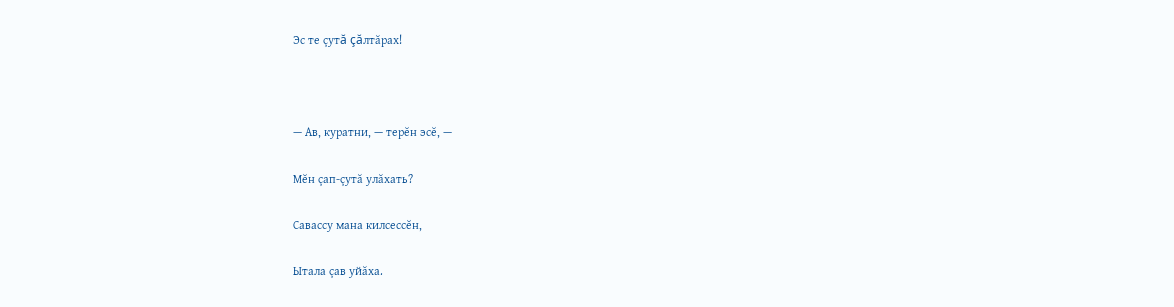Эс те çутă çăлтăрах!



— Ав, куратни, — терĕн эсĕ, —

Мĕн çап-çутă улăхать?

Савассу мана килсессĕн,

Ытала çав уйăха.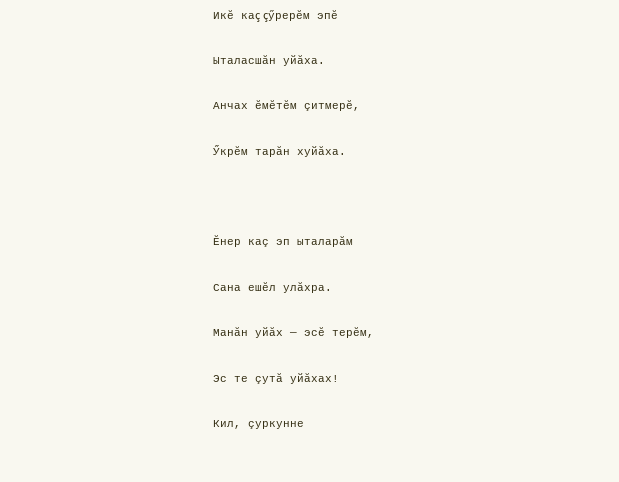Икĕ каç çӳрерĕм эпĕ

Ыталасшăн уйăха.

Анчах ĕмĕтĕм çитмерĕ,

Ӳкрĕм тарăн хуйăха.



Ĕнер каç эп ыталарăм

Сана ешĕл улăхра.

Манăн уйăх — эсĕ терĕм,

Эс те çутă уйăхах!

Кил, çуркунне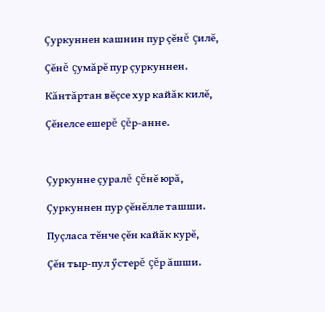Çуркуннен кашнин пур çĕнĕ çилĕ,

Çĕнĕ çумăрĕ пур çуркуннен.

Кăнтăртан вĕçсе хур кайăк килĕ,

Çĕнелсе ешерĕ çĕр-анне.



Çуркунне çуралĕ çĕнĕ юрă,

Çуркуннен пур çĕнĕлле ташши.

Пуçласа тĕнче çĕн кайăк курĕ,

Çĕн тыр-пул ӳстерĕ çĕр ăшши.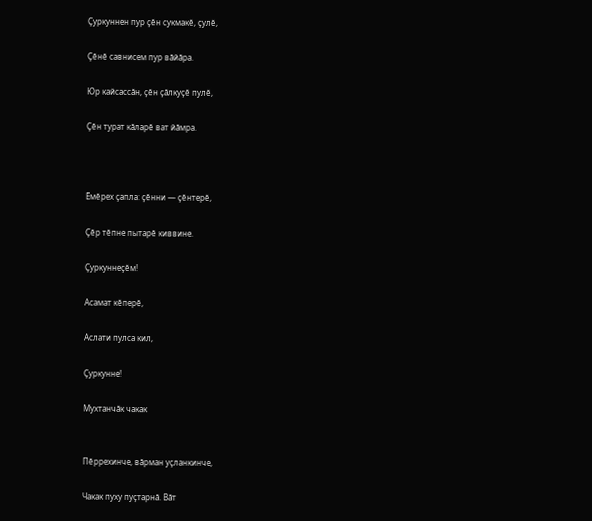Çуркуннен пур çĕн сукмакĕ, çулĕ,

Çĕнĕ савнисем пур вăйăра.

Юр кайсассăн, çĕн çăлкуçĕ пулĕ,

Çĕн турат кăларĕ ват йăмра.



Ĕмĕрех çапла: çĕнни — çĕнтерĕ,

Çĕр тĕпне пытарĕ киввине.

Çуркуннеçĕм!

Асамат кĕперĕ,

Аслати пулса кил,

Çуркунне!

Мухтанчăк чакак


Пĕррехинче, вăрман уçланкинче,

Чакак пуху пуçтарнă. Вăт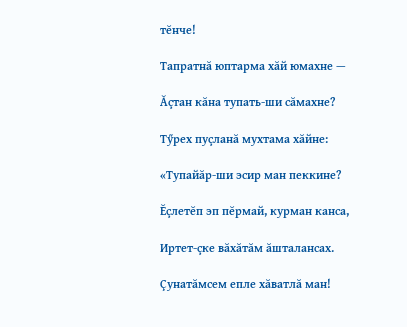тĕнче!

Тапратнă юптарма хăй юмахне —

Ăçтан кăна тупать-ши сăмахне?

Тӳрех пуçланă мухтама хăйне:

«Тупайăр-ши эсир ман пеккине?

Ĕçлетĕп эп пĕрмай, курман канса,

Иртет-çке вăхăтăм ăшталансах.

Çунатăмсем епле хăватлă ман!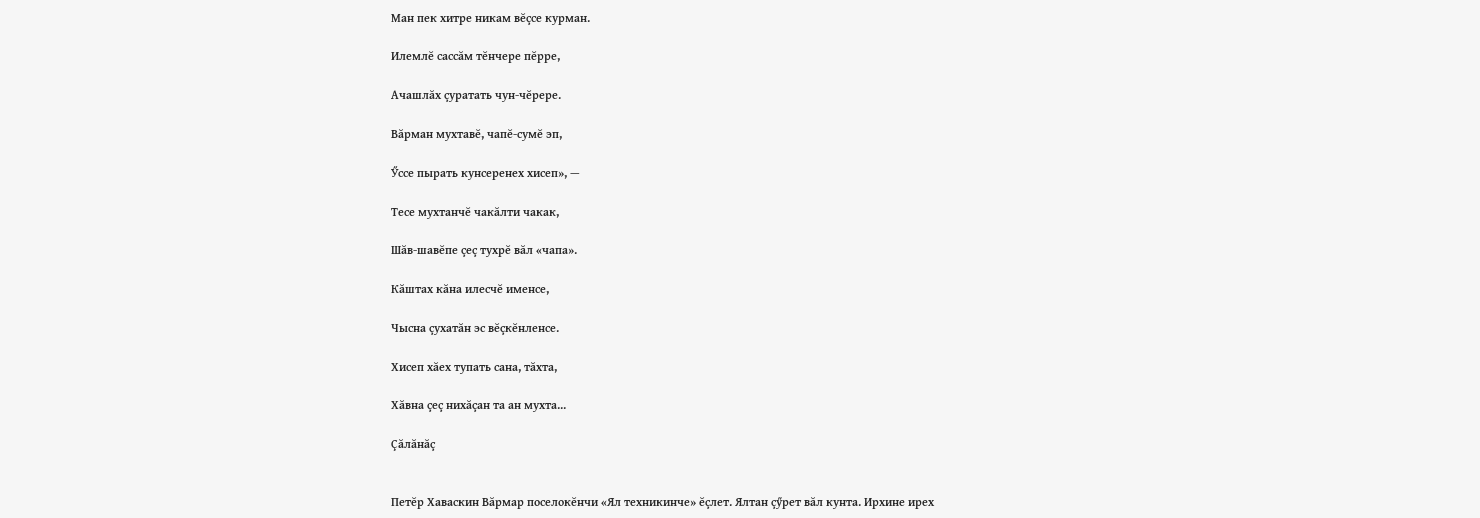Ман пек хитре никам вĕçсе курман.

Илемлĕ сассăм тĕнчере пĕрре,

Ачашлăх çуратать чун-чĕрере.

Вăрман мухтавĕ, чапĕ-сумĕ эп,

Ӳссе пырать кунсеренех хисеп», —

Тесе мухтанчĕ чакăлти чакак,

Шăв-шавĕпе çеç тухрĕ вăл «чапа».

Кăштах кăна илесчĕ именсе,

Чысна çухатăн эс вĕçкĕнленсе.

Хисеп хăех тупать сана, тăхта,

Хăвна çеç нихăçан та ан мухта...

Çăлăнăç


Петĕр Хаваскин Вăрмар поселокĕнчи «Ял техникинче» ĕçлет. Ялтан çӳрет вăл кунта. Ирхине ирех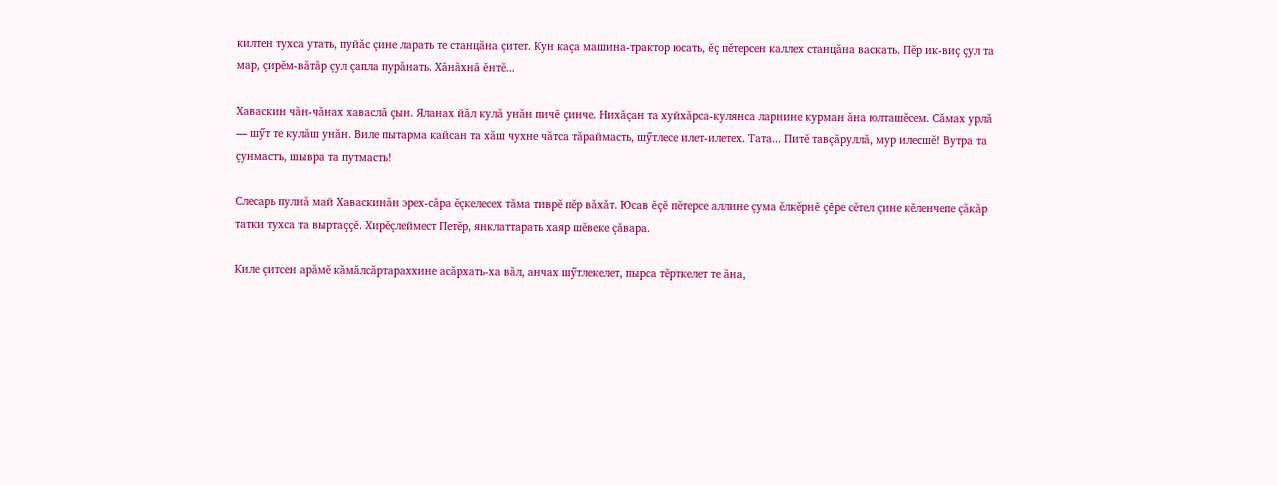килтен тухса утать, пуйăс çине ларать те станцăна çитет. Кун каçа машина-трактор юсать, ĕç пĕтерсен каллех станцăна васкать. Пĕр ик-виç çул та мар, çирĕм-вăтăр çул çапла пурăнать. Хăнăхнă ĕнтĕ...

Хаваскин чăн-чăнах хаваслă çын. Яланах йăл кулă унăн пичĕ çинче. Нихăçан та хуйхăрса-кулянса ларнине курман ăна юлташĕсем. Сăмах урлă — шӳт те кулăш унăн. Виле пытарма кайсан та хăш чухне чăтса тăраймасть, шӳтлесе илет-илетех. Тата... Питĕ тавçăруллă, мур илесшĕ! Вутра та çунмастъ, шывра та путмасть!

Слесарь пулнă май Хаваскинăн эрех-сăра ĕçкелесех тăма тиврĕ пĕр вăхăт. Юсав ĕçĕ пĕтерсе аллине çума ĕлкĕрнĕ çĕре сĕтел çине кĕленчепе çăкăр татки тухса та выртаççĕ. Хирĕçлеймест Петĕр, янклаттарать хаяр шĕвеке çăвара.

Киле çитсен арăмĕ кăмăлсăртараххине асăрхать-ха вăл, анчах шӳтлекелет, пырса тĕрткелет те ăна,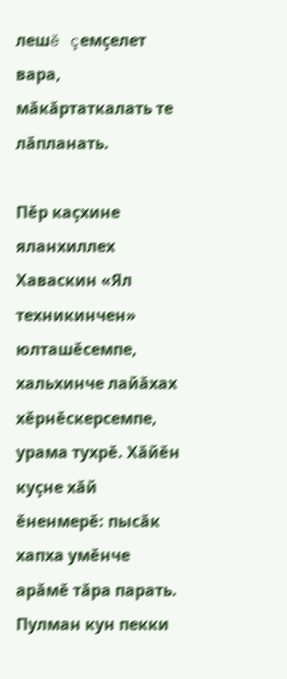лешĕ çемçелет вара, мăкăртаткалать те лăпланать.

Пĕр каçхине яланхиллех Хаваскин «Ял техникинчен» юлташĕсемпе, хальхинче лайăхах хĕрнĕскерсемпе, урама тухрĕ. Хăйĕн куçне хăй ĕненмерĕ: пысăк хапха умĕнче арăмĕ тăра парать. Пулман кун пекки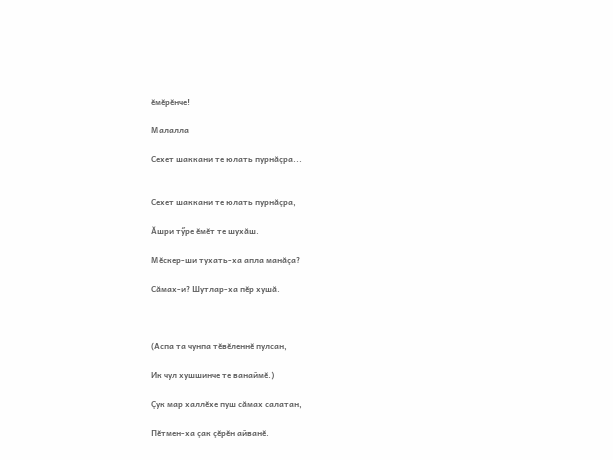ĕмĕрĕнче!

Малалла

Сехет шаккани те юлать пурнăçра...


Сехет шаккани те юлать пурнăçра,

Ăшри тӳре ĕмĕт те шухăш.

Мĕскер-ши тухать-ха апла манăçа?

Сăмах-и? Шутлар-ха пĕр хушă.



(Аспа та чунпа тĕвĕленнĕ пулсан,

Ик чул хушшинче те ванаймĕ.)

Çук мар халлĕхе пуш сăмах салатан,

Пĕтмен-ха çак çĕрĕн айванĕ.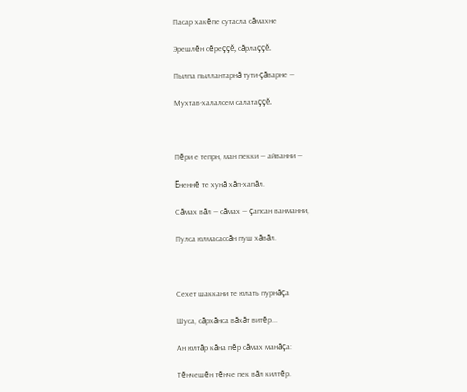Пасар хакĕпе сутасла сăмахне

Эрешлĕн сĕреççĕ, сăрлаççĕ.

Пылпа пыллантарнă тути-çăварне —

Мухтав-халалсем салатаççĕ.



Пĕри е тепрн, ман пекки — айванни —

Ĕненнĕ те хунă хăп-хапăл.

Сăмах вăл — сăмах — çапсан ванманни,

Пулса юлмасассăн пуш хăвăл.



Сехет шаккани те юлать пурнăçа

Шуса, сăрхăнса вăхăт витĕр...

Ан юлтăр кăна пĕр сăмах манăçа:

Тĕнчешĕн тĕнче пек вăл килтĕр.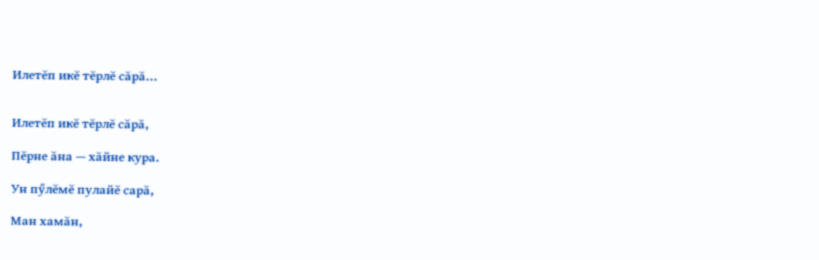Илетĕп икĕ тĕрлĕ сăрă...


Илетĕп икĕ тĕрлĕ сăрă,

Пĕрне ăна — хăйне кура.

Ун пӳлĕмĕ пулайĕ сарă,

Ман хамăн,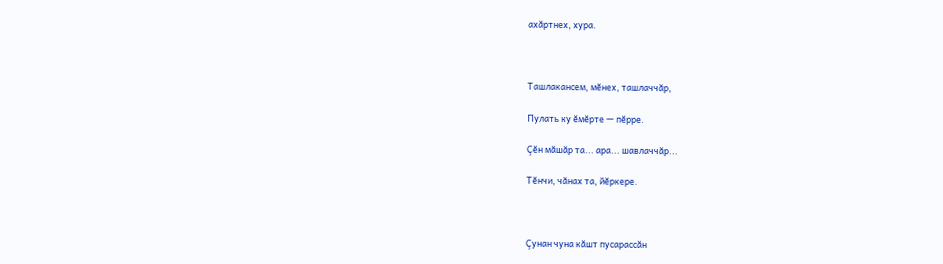ахăртнех, хура.



Ташлакансем, мĕнех, ташлаччăр,

Пулать ку ĕмĕрте — пĕрре.

Çĕн мăшăр та... ара... шавлаччăр...

Тĕнчи, чăнах та, йĕркере.



Çунан чуна кăшт пусарассăн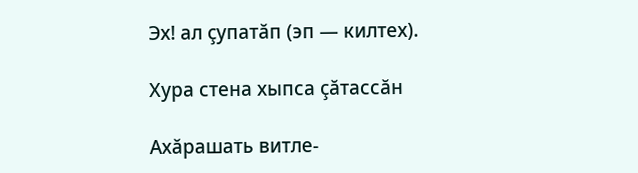Эх! ал çупатăп (эп — килтех).

Хура стена хыпса çăтассăн

Ахăрашать витле-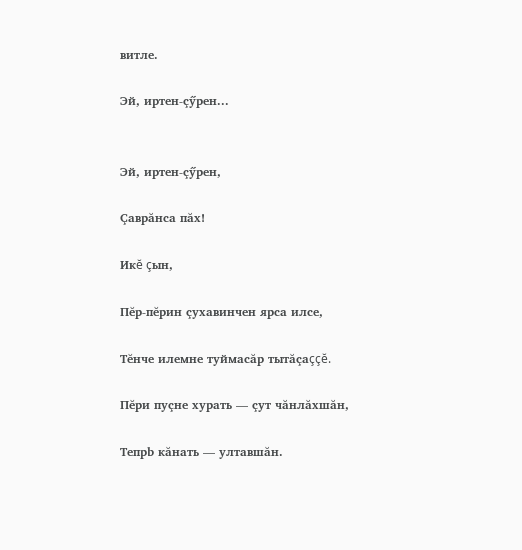витле.

Эй, иртен-çӳрен...


Эй, иртен-çӳрен,

Çаврăнса пăх!

Икĕ çын,

Пĕр-пĕрин çухавинчен ярса илсе,

Тĕнче илемне туймасăр тытăçаççĕ.

Пĕри пуçне хурать — çут чăнлăхшăн,

Тепрb кăнать — ултавшăн.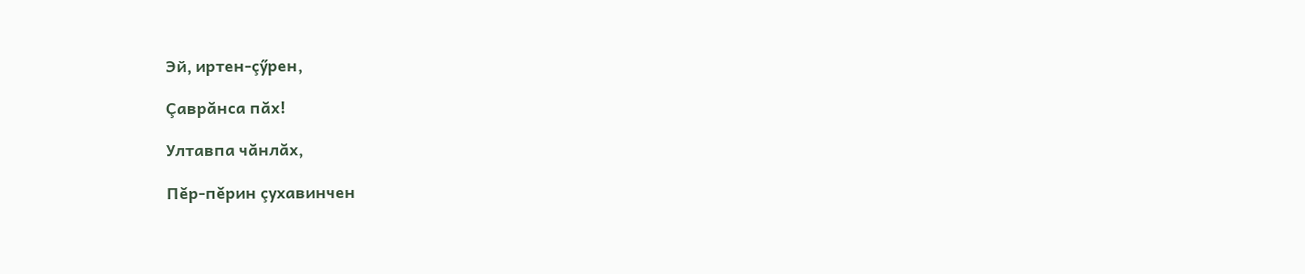Эй, иртен-çӳрен,

Çаврăнса пăх!

Ултавпа чăнлăх,

Пĕр-пĕрин çухавинчен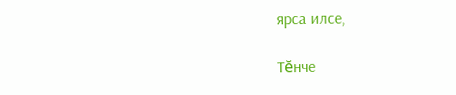ярса илсе,

Тĕнче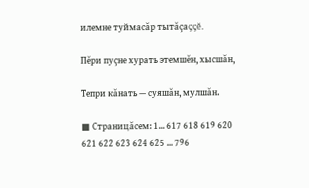илемне туймасăр тытăçаççĕ.

Пĕри пуçне хурать этемшĕн, xысшăн,

Тепри кăнать — суяшăн, мулшăн.

■ Страницăсем: 1... 617 618 619 620 621 622 623 624 625 ... 796